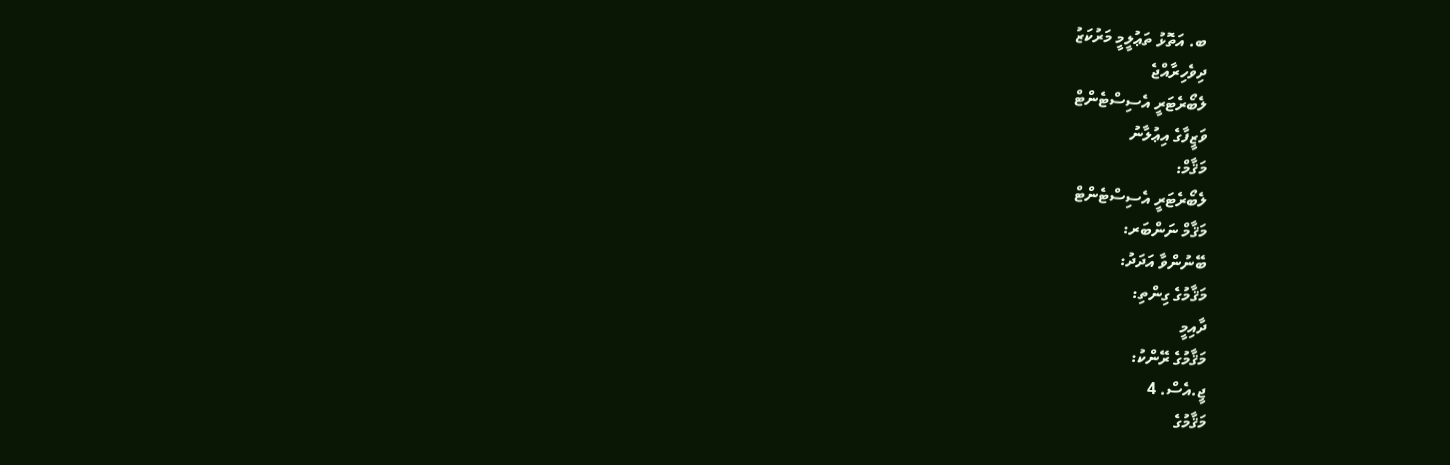ބ. އަތޮޅު ތަޢުލީމީ މަރުކަޒު
ދިވެހިރާއްޖެ
ލެބޯރެޓަރީ އެސިސްޓެންޓް
ވަޒީފާގެ އިޢުލާނު
މަޤާމް:
ލެބޯރެޓަރީ އެސިސްޓެންޓް
މަޤާމް ނަންބަރ:
ބޭނުންވާ އަދަދު:
މަޤާމުގެ ގިންތި:
ދާއިމީ
މަޤާމުގެ ރޭންކު:
ޖީ.އެސް. 4
މަޤާމުގެ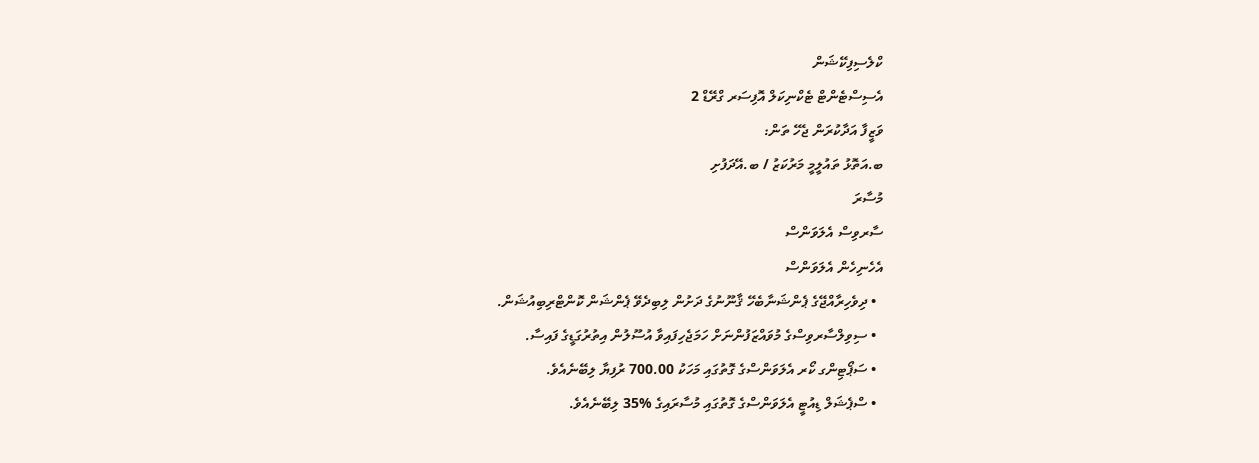ކްލެސިފިކޭޝަން
އެސިސްޓެންޓް ޓެކްނިކަލް އޮފިސަރ ގްރޭޑް 2
ވަޒީފާ އަދާކުރަން ޖެހޭ ތަން:
ބ.އަތޮޅު ތައުލީމީ މަރުކަޒު / ބ.އޭދަފުށި
މުސާރަ
ސާރވިސް އެލަވަންސް
އެހެނިހެން އެލަވަންސް
  • ދިވެހިރާއްޖޭގެ ޕެންޝަނާބެހޭ ޤާނޫނުގެ ދަށުން ލިބިދެވޭ ޕެންޝަން ކޮންޓްރިބިއުޝަން.
  • ސިވިލްސާރވިސްގެ މުވައްޒަފުންނަށް ހަމަޖެހިފައިވާ އުސޫލުން އިތުރުގަޑީގެ ފައިސާ.
  • ސަޕޯޓިންގ ކޯރ އެލަވަންސްގެ ގޮތުގައި މަހަކު 700.00 ރުފިޔާ ލިބޭނެއެވެ.
  • ސްޕެޝަލް ޑިއުޓީ އެލަވަންސްގެ ގޮތުގައި މުސާރައިގެ %35 ލިބޭނެއެވެ.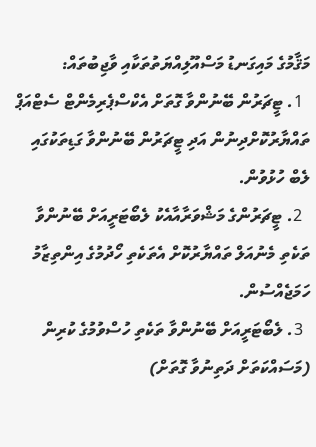މަޤާމުގެ މައިގަނޑު މަސްއޫލިއްޔަތުތަކާއި ވާޖިބުތައް:
  1. ޓީޗަރުން ބޭނުންވާ ގޮތަށް އެކްސްޕެރިމެންޓް ސެޓްއަޕް ތައްޔާރުކޮށްދިނުން އަދި ޓީޗަރުން ބޭނުންވާ ގަޑިތަކުގައި ލެބް ހުޅުވުން.
  2. ޓީޗަރުންގެ މަޝްވަރާއާއެކު ލެބޯޓަރީއަށް ބޭނުންވާ ތަކެތި މެނުއަލް ތައްޔާރުކޮށް އެތަކެތި ހޯދުމުގެ އިންތިޒާމު ހަމަޖެއްސުން.
  3. ލެބޯޓަރީއަށް ބޭނުންވާ ތަކެތި ހުސްވުމުގެ ކުރިން (މަސައްކަތަށް ދަތިނުވާ ގޮތަށް)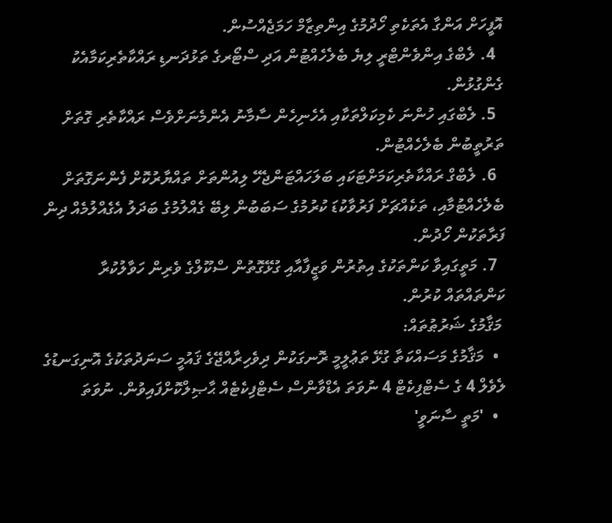އޮފީހަށް އަންގާ އެތަކެތި ހޯދުމުގެ އިންތިޒާމް ހަމަޖެއްސުން.
  4. ލެބްގެ އިންވެންޓްރީ ލިޔެ ބެލެހެއްޓުން އަދި ސްޓޯރގެ ތަޅުދަނޑި ރައްކާތެރިކަމާއެކު ގެންގުޅުން.
  5. ލެބްގައި ހުންނަ ކެމިކަލްތަކާއި އެހެނިހެން ސާމާނު އެންމެނަށްވެސް ރައްކާތެރި ގޮތަށް ތަރުތީބުން ބެލެހެއްޓުން.
  6. ލެބްގް ރައްކާތެރިކަމަށްޓަކައި ބަލަހައްޓަންޖެހޭ ލިއުންތަށް ތައްޔާރުކޮށް ފެންނަގޮތަށް ބެލެހެއްޓުމާއި، ތަކެއްޗަށް ފަރުވާކުޑަ ކުރުމުގެ ސަބަބުން ލިބޭ ގެއްލުމުގެ ބަދަލު އެގެއްލުމެއް ދިން ފަރާތަކުން ހޯދުން.
  7. މަތީގައިވާ ކަންތަކުގެ އިތުރުން ވަޒީފާއާއި ގުޅޭގޮތުން ސްކޫލްގެ ވެރިން ހަވާލުކުރާ ކަންތައްތައް ކުރުން.
 މަޤާމުގެ ޝަރުޠުތައް:
  •  މަޤާމުގެ މަސައްކަތާ ގުޅޭ ތަޢުލީމީ ރޮނގަކުން ދިވެހިރާއްޖޭގެ ޤައުމީ ސަނަދުތަކުގެ އޮނިގަނޑުގެ ލެވެލް 4 ގެ ސެޓްފިކެޓް 4 ނުވަތަ އެޑްވާންސް ސެޓްފިކެޓެއް ޙާޞިލްކޮށްފައިވުން. ނުވަތަ
  •  'މަތީ ސާނަވީ'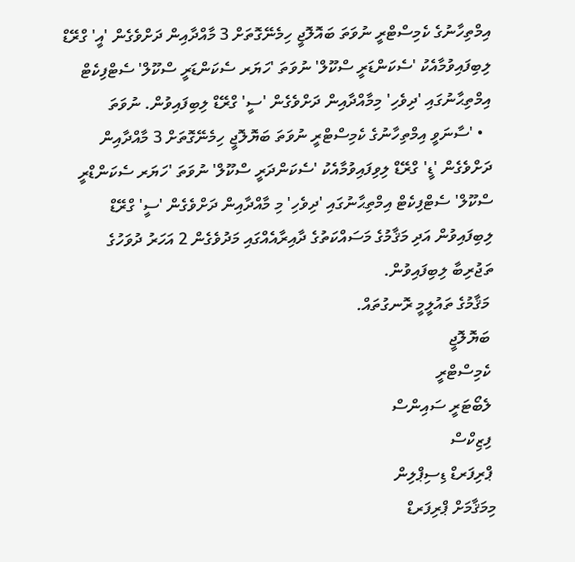އިމްތިހާނުގެ ކެމިސްޓްރީ ނުވަތަ ބައޮލޮޖީ ހިމެނޭގޮތަށް 3 މާއްދާއިން ދަށްވެގެން 'އީ' ގްރޭޑް ލިބިފައިވުމާއެކު 'ސެކަންޑަރީ ސްކޫލް' ނުވަތަ 'ހަޔަރ ސެކަންޑަރީ ސްކޫލް' ސެޓްފިކެޓް އިމްތިޙާނުގައި 'ދިވެހި' މިމާއްދާއިން ދަށްވެގެން 'ސީ' ގްރޭޑް ލިބިފައިވުން. ނުވަތަ
  • 'ސާނަވީ އިމްތިހާނުގެ ކެމިސްޓްރީ ނުވަތަ ބަޔޮލޮޖީ ހިމެނޭގޮތަށް 3 މާއްދާއިން ދަށްވެގެން 'ޑީ' ގްރޭޑް ލިވިފައިވުމާއެކު 'ސެކަންދަރީ ސްކޫލް' ނުވަތަ 'ހަޔަރ ސެކަންޑްރީ ސްކޫލް' ސެޓްފިކެޓް އިމްތިޙާނުގައި 'ދިވެހި' މި މާއްދާއިން ދަށްވެގެން 'ސީ' ގްރޭޑް ލިބިފައިވުން އަދި މަޤާމުގެ މަސައްކަތުގެ ދާއިރާއެއްގައި މަދުވެގެން 2 އަހަރު ދުވަހުގެ ތަޖުރިބާ ލިބިފައިވުން.
 މަޤާމުގެ ތައުލީމީ ރޮނގުތައް.
 ބަޔޮލޮޖީ
 ކެމިސްޓްރީ
 ލެބޯޓަރީ ސައިންސް
 ފިޒިކްސް
 ޕްރިފަރޑް ޑިސިޕްލިން
މިމަޤާމަށް ޕްރިފަރޑް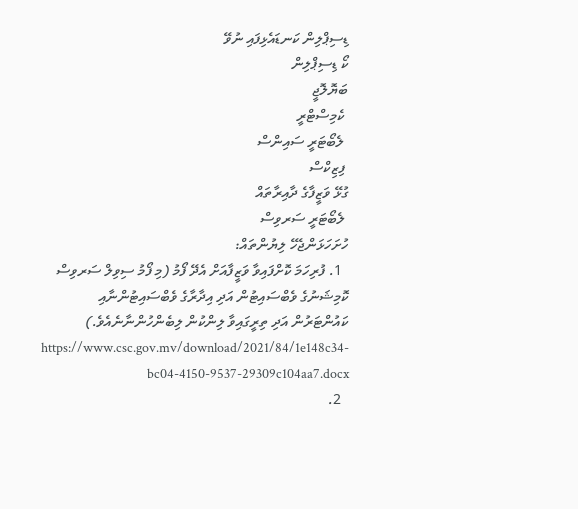ޑިސިޕްލިން ކަނޑައެޅިފައި ނުވޭ
ކޯ ޑިސިޕްލިން
ބަޔޮލޮޖީ
 ކެމިސްޓްރީ
 ލެބޯޓަރީ ސައިންސް
 ފިޒިކްސް
ގުޅޭ ވަޒީފާގެ ދާއިރާތައް
 ލެބޯޓަރީ ސަރވިސް
ހުށަހަޅަންޖެހޭ ލިޔުންތައް:
  1. ފުރިހަމަ ކޮށްފައިވާ ވަޒީފާއަށް އެދޭ ފޯމު (މި ފޯމު ސިވިލް ސަރވިސް ކޮމިޝަނުގެ ވެބްސައިޓުން އަދި އިދާރާގެ ވެބްސައިޓުންނާއި ކައުންޓަރުން އަދި ތިރީގައިވާ ލިންކުން ލިބެންހުންނާނެއެވެ.)  https://www.csc.gov.mv/download/2021/84/1e148c34-bc04-4150-9537-29309c104aa7.docx
  2.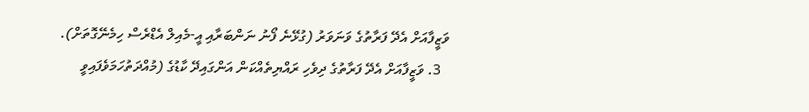ވަޒީފާއަށް އެދޭ ފަރާތުގެ ވަނަވަރު (ގުޅޭނެ ފޯނު ނަންބަރާއި އީ-މެއިލް އެޑްރެސް ހިމެނޭގޮތަށް).
  3. ވަޒީފާއަށް އެދޭ ފަރާތުގެ ދިވެހި ރައްޔިތެއްކަން އަންގައިދޭ ކާޑުގެ (މުއްދަތުހަމަވެފައިވީ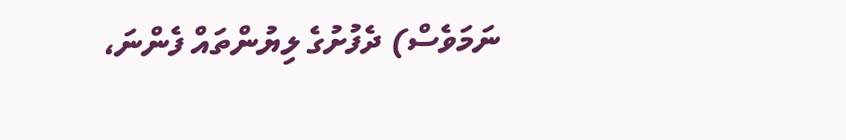ނަމަވެސް) ދެފުށުގެ ލިޔުންތައް ފެންނަ،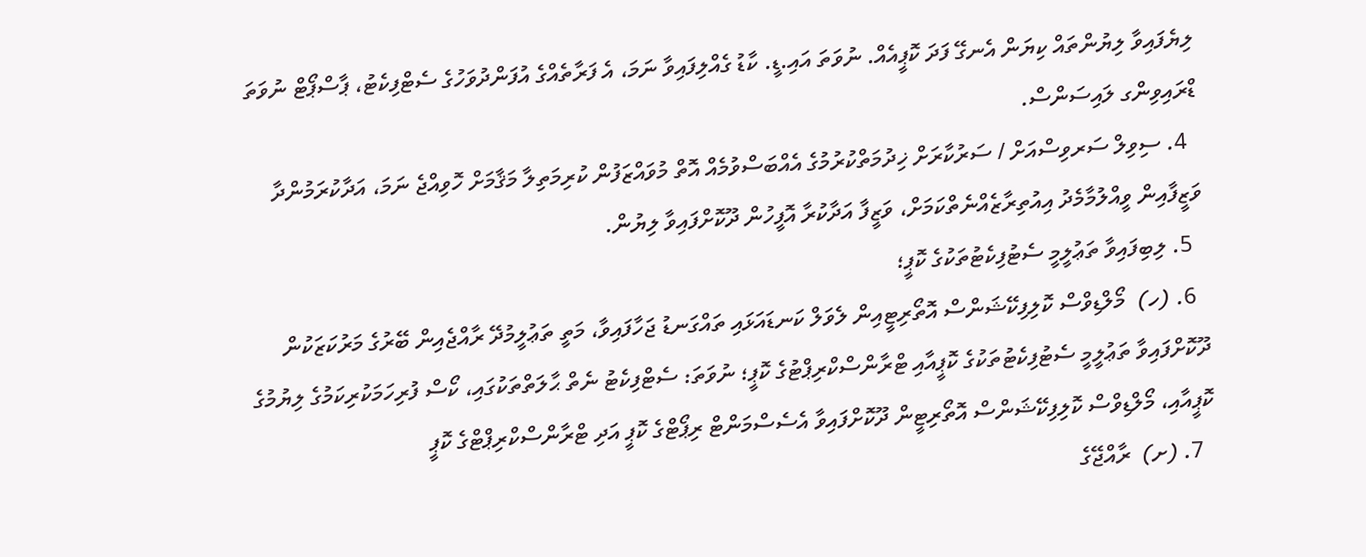ލިޔެފައިވާ ލިޔުންތައް ކިޔަން އެނގޭ ފަދަ ކޮޕީއެއް. ނުވަތަ އައި.ޑީ. ކާޑު ގެއްލިފައިވާ ނަމަ، އެ ފަރާތެއްގެ އުފަންދުވަހުގެ ސެޓްފިކެޓު، ޕާސްޕޯޓް ނުވަތަ ޑްރައިވިންގ ލައިސަންސް.
  4. ސިވިލް ސަރވިސްއަށް / ސަރުކާރަށް ޚިދުމަތްކުރުމުގެ އެއްބަސްވުމެއް އޮތް މުވައްޒަފުން ކުރިމަތިލާ މަޤާމަށް ހޮވިއްޖެ ނަމަ، އަދާކުރަމުންދާ ވަޒީފާއިން ވީއްލުމާމެދު އިއުތިރާޒެއްނެތްކަމަށް، ވަޒީފާ އަދާކުރާ އޮފީހުން ދޫކޮށްފައިވާ ލިޔުން.
  5. ލިބިފައިވާ ތަޢުލީމީ ސެޓުފިކެޓުތަކުގެ ކޮޕީ؛
  6. (ހ)  މޯލްޑިވްސް ކޮލިފިކޭޝަންސް އޮތޯރިޓީއިން ލެވަލް ކަނޑައަޅައި ތައްގަނޑު ޖަހާފައިވާ، މަތީ ތަޢުލީމުދޭ ރާއްޖެއިން ބޭރުގެ މަރުކަޒަކުން ދޫކޮށްފައިވާ ތަޢުލީމީ ސެޓުފިކެޓުތަކުގެ ކޮޕީއާއި ޓްރާންސްކްރިޕްޓުގެ ކޮޕީ؛ ނުވަތަ: ސެޓްފިކެޓު ނެތް ޙާލަތްތަކުގައި، ކޯސް ފުރިހަމަކުރިކަމުގެ ލިޔުމުގެ ކޮޕީއާއި، މޯލްޑިވްސް ކޮލިފިކޭޝަންސް އޮތޯރިޓީން ދޫކޮށްފައިވާ އެސެސްމަންޓް ރިޕޯޓްގެ ކޮޕީ އަދި ޓްރާންސްކްރިޕްޓްގެ ކޮޕީ
  7. (ށ)  ރާއްޖޭގެ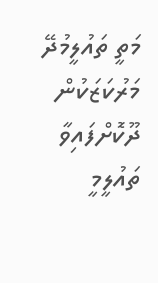މަތީ ތައުލީމުދޭ މަރުކަޒަކުން ދޫކޮށްފައިވާ ތައުލީމީ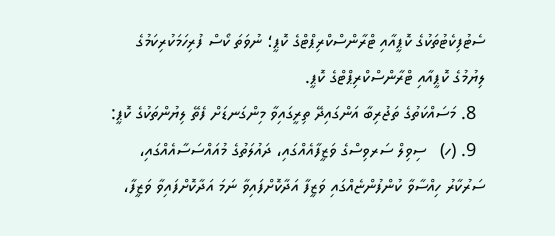ސެޓުފިކެޓުތަކުގެ ކޮޕީއާއި ޓްރާންސްކްރިޕްޓްގެ ކޮޕީ؛ ނުވަތަ ކޯސް ފުރިހަމަކުރިކަމުގެ ލިޔުމުގެ ކޮޕީއާއި ޓްރާންސްކްރިޕްޓްގެ ކޮޕީ.
  8. މަސައްކަތުގެ ތަޖުރިބާ އަންގައިދޭ ތިރީގައިވާ މިންގަނޑަށް ފެތޭ ލިޔުންތަކުގެ ކޮޕީ:
  9. (ހ)   ސިވިލް ސަރވިސްގެ ވަޒީފާއެއްގައި، ދައުލަތުގެ މުއައްސަސާއެއްގައި، ސަރުކާރު ހިއްސާވާ ކުންފުންޏެއްގައި ވަޒީފާ އަދާކޮށްފައިވާ ނަމަ އަދާކޮށްފައިވާ ވަޒީފާ،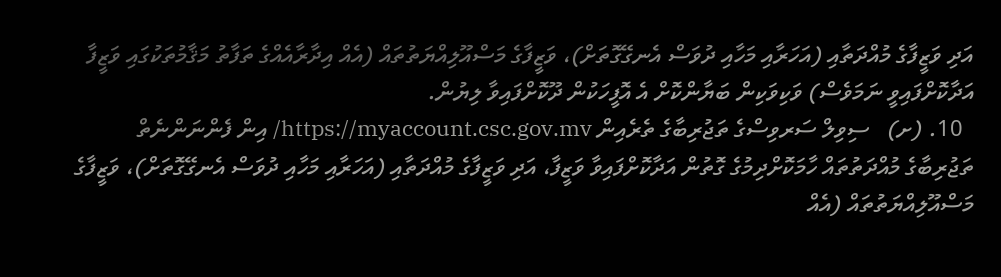އަދި ވަޒީފާގެ މުއްދަތާއި (އަހަރާއި މަހާއި ދުވަސް އެނގޭގޮތަށް)، ވަޒީފާގެ މަސްއޫލިއްޔަތުތައް (އެއް އިދާރާއެއްގެ ތަފާތު މަޤާމުތަކުގައި ވަޒީފާ އަދާކޮށްފައިވީ ނަމަވެސް) ވަކިވަކިން ބަޔާންކޮށް އެ އޮފީހަކުން ދޫކޮށްފައިވާ ލިޔުން.
  10. (ށ)   ސިވިލް ސަރވިސްގެ ތަޖުރިބާގެ ތެރެއިން https://myaccount.csc.gov.mv/ އިން ފެންނަންނެތް ތަޖުރިބާގެ މުއްދަތުތައް ހާމަކޮށްދިމުގެ ގޮތުން އަދާކޮށްފައިވާ ވަޒީފާ، އަދި ވަޒީފާގެ މުއްދަތާއި (އަހަރާއި މަހާއި ދުވަސް އެނގޭގޮތަށް)، ވަޒީފާގެ މަސްއޫލިއްޔަތުތައް (އެއް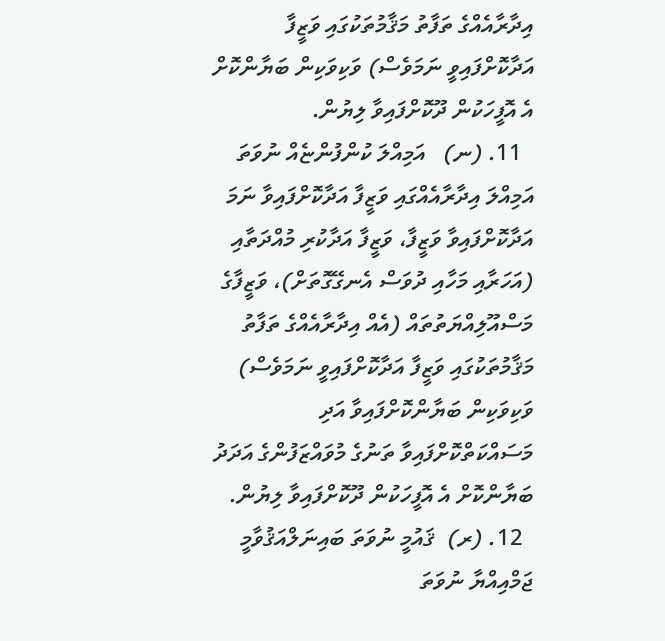އިދާރާއެއްގެ ތަފާތު މަޤާމުތަކުގައި ވަޒީފާ އަދާކޮށްފައިވީ ނަމަވެސް) ވަކިވަކިން ބަޔާންކޮށް އެ އޮފީހަކުން ދޫކޮށްފައިވާ ލިޔުން.
  11. (ނ)   އަމިއްލަ ކުންފުންޏެއް ނުވަތަ އަމިއްލަ އިދާރާއެއްގައި ވަޒީފާ އަދާކޮށްފައިވާ ނަމަ އަދާކޮށްފައިވާ ވަޒީފާ، ވަޒީފާ އަދާކުރި މުއްދަތާއި (އަހަރާއި މަހާއި ދުވަސް އެނގޭގޮތަށް)، ވަޒީފާގެ މަސްއޫލިއްޔަތުތައް (އެއް އިދާރާއެއްގެ ތަފާތު މަޤާމުތަކުގައި ވަޒީފާ އަދާކޮށްފައިވީ ނަމަވެސް) ވަކިވަކިން ބަޔާންކޮށްފައިވާ އަދި މަސައްކަތްކޮށްފައިވާ ތަނުގެ މުވައްޒަފުންގެ އަދަދު ބަޔާންކޮށް އެ އޮފީހަކުން ދޫކޮށްފައިވާ ލިޔުން.
  12. (ރ)  ޤައުމީ ނުވަތަ ބައިނަލްއަޤުވާމީ ޖަމްއިއްޔާ ނުވަތަ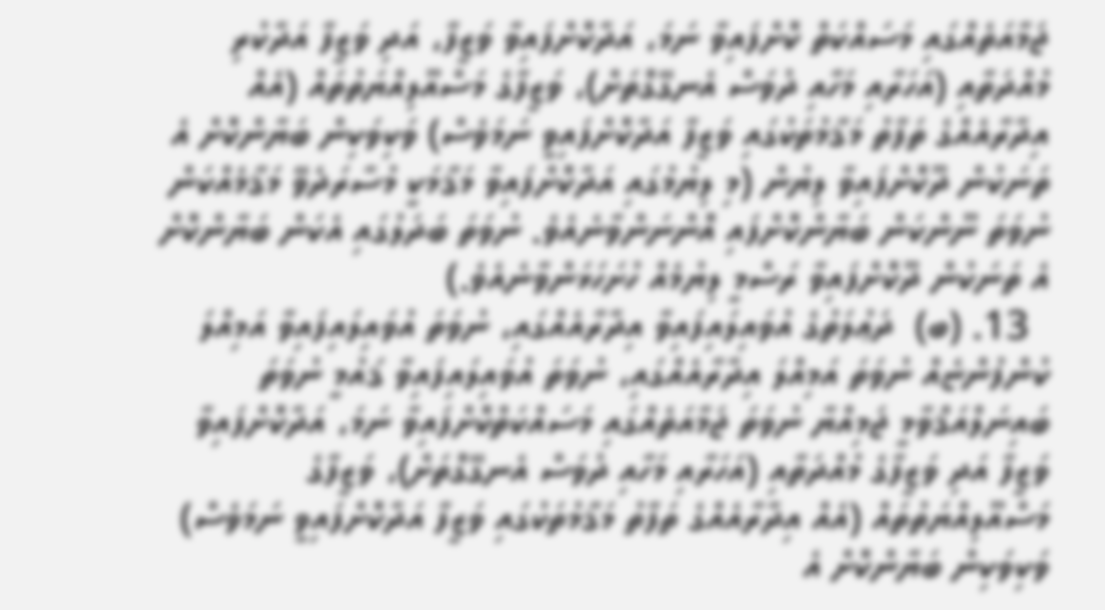ޖަމާއަތެއްގައި މަސައްކަތް ކޮށްފައިވާ ނަމަ، އަދާކޮށްފައިވާ ވަޒީފާ، އަދި ވަޒީފާ އަދާކުރި މުއްދަތާއި (އަހަރާއި މަހާއި ދުވަސް އެނގޭގޮތަށް)، ވަޒީފާގެ މަސްއޫލިއްޔަތުތައް (އެއް އިދާރާއެއްގެ ތަފާތު މަޤާމުތަކުގައި ވަޒީފާ އަދާކޮށްފައިވީ ނަމަވެސް) ވަކިވަކިން ބަޔާންކޮށް އެ ތަނަކުން ދޫކޮށްފައިވާ ލިޔުން (މި ލިޔުމުގައި އަދާކޮށްފައިވާ މަޤާމަކީ މުސާރަދެވޭ މަޤާމެއްކަން ނުވަތަ ނޫންކަން ބަޔާންކޮށްފައި އޮންނަންވާނެއެވެ. ނުވަތަ ބަދަލުގައި އެކަން ބަޔާންކޮށް އެ ތަނަކުން ދޫކޮށްފައިވާ ރަސްމީ ލިޔުމެއް ހުށަހަޅަންވާނެއެވެ.)
  13. (ބ)  ދަޢުލަތުގެ އުވައިލައިފައިވާ އިދާރާއެއްގައި، ނުވަތަ އުވައިލައިފައިވާ އަމިއްލަ ކުންފުންޏެއް ނުވަތަ އަމިއްލަ އިދާރާއެއްގައި، ނުވަތަ އުވައިލައިފައިވާ ޤައުމީ ނުވަތަ ބައިނަލްއަޤްވާމީ ޖަމިއްޔާ ނުވަތަ ޖަމާއަތެއްގައި މަސައްކަތްކޮށްފައިވާ ނަމަ، އަދާކޮށްފައިވާ ވަޒީފާ އަދި ވަޒީފާގެ މުއްދަތާއި (އަހަރާއި މަހާއި ދުވަސް އެނގޭގޮތަށް)، ވަޒީފާގެ މަސްއޫލިއްޔަތުތައް (އެއް އިދާރާއެއްގެ ތަފާތު މަޤާމުތަކުގައި ވަޒީފާ އަދާކޮށްފައިވީ ނަމަވެސް) ވަކިވަކިން ބަޔާންކޮށް އެ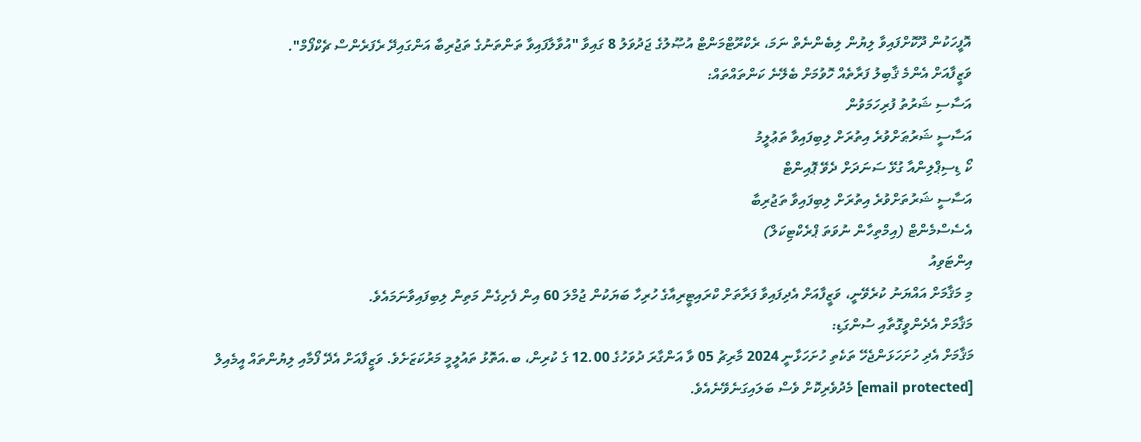އޮފީހަކުން ދޫކޮށްފައިވާ ލިޔުން ލިބެންނެތް ނަމަ، ރެކްރޫޓްމަންޓް އުޞޫލުގެ ޖަދުވަލު 8 ގައިވާ "އުވާލާފައިވާ ތަންތަނުގެ ތަޖުރިބާ އަންގައިދޭ ރެފަރެންސް ޗެކްފޯމް".
ވަޒީފާއަށް އެންމެ ޤާބިލު ފަރާތެއް ހޮވުމަށް ބެލޭނެ ކަންތައްތައް:
އަސާސި ޝަރުތު ފުރިހަމަވުން
އަސާސީ ޝަރުޠަށްވުރެ އިތުރަށް ލިބިފައިވާ ތަޢުލީމު
ކޯ ޑިސިޕްލިންއާ ގުޅޭ ސަނަދަށް ދެވޭ ޕޮއިންޓް
އަސާސީ ޝަރުތަށްވުރެ އިތުރަށް ލިބިފައިވާ ތަޖުރިބާ
އެސެސްމެންޓް (އިމްތިހާން ނުވަތަ ޕްރެކްޓިކަލް)
އިންޓަވިއު
މި މަޤާމަށް އައްޔަނު ކުރެވޭނީ، ވަޒީފާއަށް އެދިފައިވާ ފަރާތަށް ކްރައިޓީރިއާގެ ހުރިހާ ބަޔަކުން ޖުމްލަ 60 އިން ފެށިގެން މަތިން ލިބިފައިވާނަމައެވެ.
މަޤާމަށް އެދެންވީގޮތާއި ސުންގަޑި:
މަޤާމަށް އެދި ހުށަހަޅަންޖެހޭ ތަކެތި ހުށަހަޅާނީ 2024 މާރިޗު 05 ވާ އަންގާރަ ދުވަހުގެ 12.00 ގެ ކުރިން، ބ.އަތޮޅު ތައުލީމީ މަރުކަޒަށެވެ. ވަޒީފާއަށް އެދޭ ފޯމާއި ލިޔުންތައް އީމެއިލް [email protected] މެދުވެރިކޮށް ވެސް ބަލައިގަނެވޭނެއެވެ.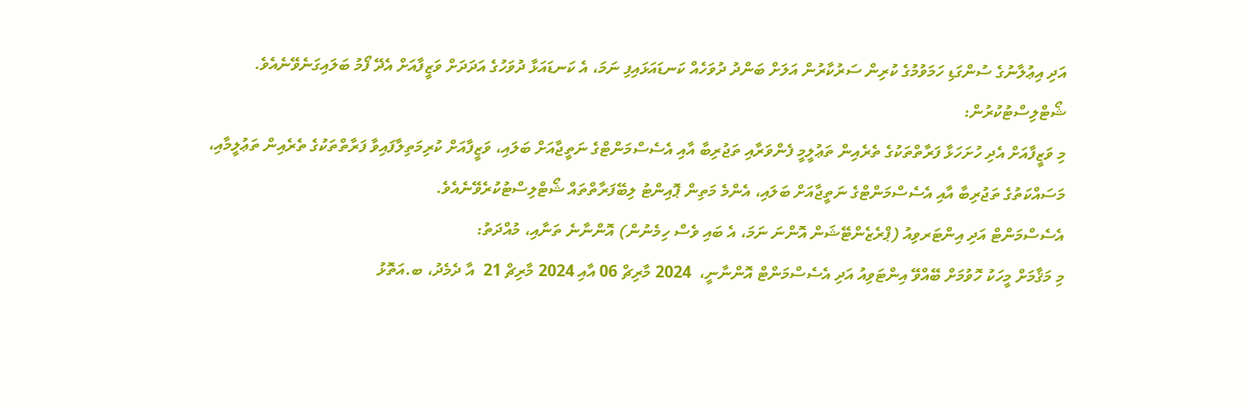އަދި އިޢުލާނުގެ ސުންގަޑި ހަމަވުމުގެ ކުރިން ސަރުކާރުން އަލަށް ބަންދު ދުވަހެއް ކަނޑައަޅައިފި ނަމަ، އެ ކަނޑައަޅާ ދުވަހުގެ އަދަދަށް ވަޒީފާއަށް އެދޭ ފޯމު ބަލައިގަނެވޭނެއެވެ.
ޝޯޓްލިސްޓުކުރުން:
މި ވަޒީފާއަށް އެދި ހުށަހަޅާ ފަރާތްތަކުގެ ތެރެއިން ތަޢުލީމީ ފެންވަރާއި ތަޖުރިބާ އާއި އެސެސްމަންޓްގެ ނަތީޖާއަށް ބަލައި، ވަޒީފާއަށް ކުރިމަތިލާފައިވާ ފަރާތްތަކުގެ ތެރެއިން ތަޢުލީމާއި، މަސައްކަތުގެ ތަޖުރިބާ އާއި އެސެސްމަންޓްގެ ނަތީޖާއަށް ބަލައި، އެންމެ މަތިން ޕޮއިންޓު ލިބޭފަރާތްތައް ޝޯޓްލިސްޓުކުރެވޭނެއެވެ.
އެސެސްމަންޓް އަދި އިންޓަރވިއު (ޕްރެޒެންޓޭޝަން އޮންނަ ނަމަ، އެ ބައި ވެސް ހިމެނުން) އޮންނާނެ ތަނާއި، މުއްދަތު:
މި މަޤާމަށް މީހަކު ހޮވުމަށް ބޭއްވޭ އިންޓަވިއު އަދި އެސެސްމަންޓް އޮންނާނީ،  2024 މާރިޗް 06 އާއި 2024 މާރިޗް 21  އާ ދެމެދު، ބ.އަތޮޅު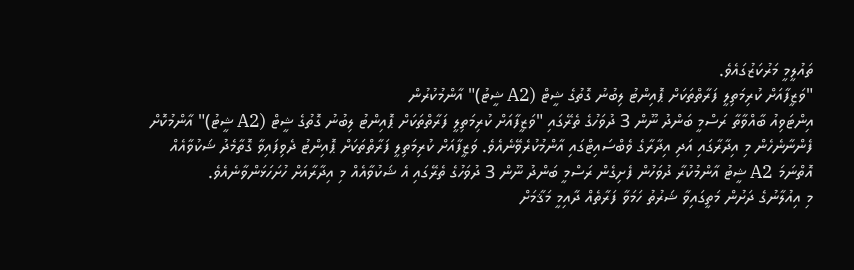ތައުލީމީ މަރުކަޒުގައެވެ.
"ވަޒީފާއަށް ކުރިމަތިލީ ފަރާތްތަކަށް ޕޮއިންޓު ލިބުނު ގޮތުގެ ޝީޓް (A2 ޝީޓު)" އާންމުކުރުން
އިންޓަވިއު ބާއްވާތާ ރަސްމީ ބަންދު ނޫން 3 ދުވަހުގެ ތެރޭގައި "ވަޒީފާއަށް ކުރިމަތިލީ ފަރާތްތަކަށް ޕޮއިންޓު ލިބުނު ގޮތުގެ ޝީޓް (A2 ޝީޓު)" އާންމުކޮށް ފެންނާނެހެން މި އިދާރާގައި އަދި އިދާރާގެ ވެބްސައިޓްގައި އާންމުކުރެވޭނެއެވެ. ވަޒީފާއަށް ކުރިމަތިލީ ފަރާތްތަކަށް ޕޮއިންޓު ދެވިފައިވާ ގޮތާމެދު ޝަކުވާއެއް އޮތްނަމަ A2 ޝީޓު އާންމުކުރާ ދުވަހުން ފެށިގެން ރަސްމީ ބަންދު ނޫން 3 ދުވަހުގެ ތެރޭގައި އެ ޝަކުވާއެއް މި އިދާރާއަށް ހުށަހަޅަންވާނެއެވެ.
މި އިއުލާނުގެ ދަށުން މަތީގައިވާ ޝަރުތު ހަމަވާ ފަރާތެއް ދާއިމީ މަޤާމަށް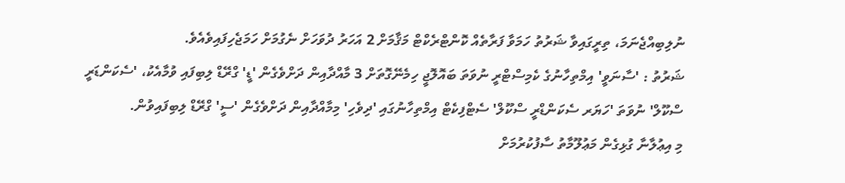ނުލިބިއްޖެނަމަ، ތިރީގައިވާ ޝަރުތު ހަމަވާ ފަރާތެއް ކޮންޓްރެކްޓް މަޤާމަށް 2 އަހަރު ދުވަހަށް ނެގުމަށް ހަމަޖެހިފައިވެއެވެ.
ޝަރުތު : 'ސާނަވީ' އިމްތިހާނުގެ ކެމިސްޓްރީ ނުވަތަ ބައޮލޮޖީ ހިމެނޭގޮތަށް 3 މާއްދާއިން ދަށްވެގެން 'ޑީ' ގްރޭޑް ލިބިފައި ވުމާއެކު، 'ސެކަންޑަރީ ސްކޫލް' ނުވަތަ 'ހަޔަރ ސެކަންޑްރީ ސްކޫލް' ސެޓްފިކެޓް އިމްތިހާނުގައި 'ދިވެހި' މިމާއްދާއިން ދަށްވެގެން 'ސީ' ގްރޭޑް ލިބިފައިވުން.
މި އިޢުލާނާ ގުޅިގެން މަޢުލޫމާތު ސާފުކުރުމަށް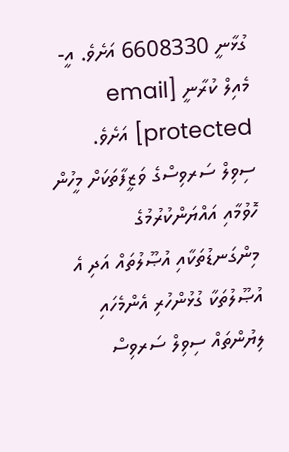ގުޅާނީ 6608330 އަށެވެ. އީ-މެއިލް ކުރާނީ [email protected] އަށެވެ.
ސިވިލް ސަރވިސްގެ ވަޒީފާތަކަށް މީހުން ހޮވުމާއި އައްޔަންކުރުމުގެ މިންގަނޑުތަކާއި އުޞޫލުތައް އަދި އެ އުޞޫލުތަކާ ގުޅުންހުރި އެންމެހައި ލިޔުންތައް ސިވިލް ސަރވިސް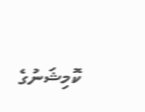ކޮމިޝަނުގެ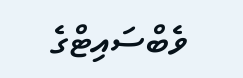ވެބްސައިޓްގެ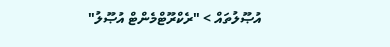އުޞޫލުތައް > "ރެކްރޫޓްމެންޓް އުޞޫލު"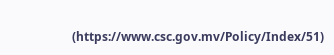(https://www.csc.gov.mv/Policy/Index/51)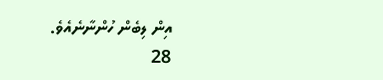އިން ލިބެން ހުންނާނެއެވެ.
28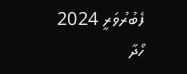ފެބުރުވަރީ 2024
ހޯދާ